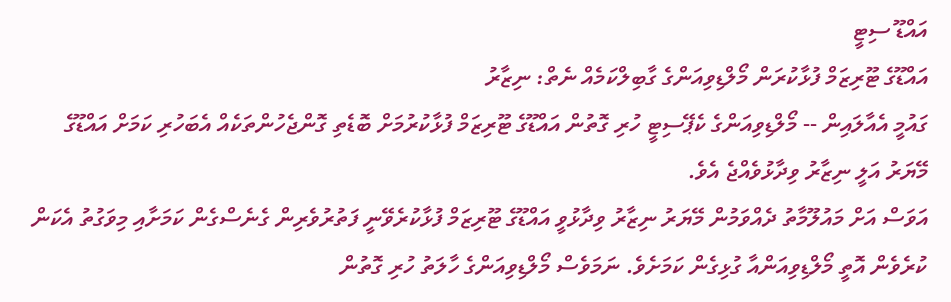އައްޑޫ ސިޓީ
އައްޑޫގެ ޓޫރިޒަމް ފުޅާކުރަން މޯލްޑިވިއަންގެ ގާބިލްކަމެއް ނެތް: ނިޒާރު
ގައުމީ އެއާލައިން -- މޯލްޑިވިއަންގެ ކެޕޭސިޓީ ހުރި ގޮތުން އައްޑޫގެ ޓޫރިޒަމް ފުޅާކުރުމަށް ބޮޑެތި ގޮންޖެހުންތަކެއް އެބަހުރި ކަމަށް އައްޑޫގެ މޭޔަރު އަލީ ނިޒާރު ވިދާޅުވެއްޖެ އެވެ.
އަވަސް އަށް މައުލޫމާތު ދެއްވަމުން މޭޔަރު ނިޒާރު ވިދާޅުވީ އައްޑޫގެ ޓޫރިޒަމް ފުޅާކުރެވޭނީ ފަތުރުވެރިން ގެނެސްގެން ކަމަށާއި މިވަގުތު އެކަން ކުރެވެން އޮތީ މޯލްޑިވިއަންއާ ގުޅިގެން ކަމަށެވެ. ނަމަވެސް މޯލްޑިވިއަންގެ ހާލަތު ހުރި ގޮތުން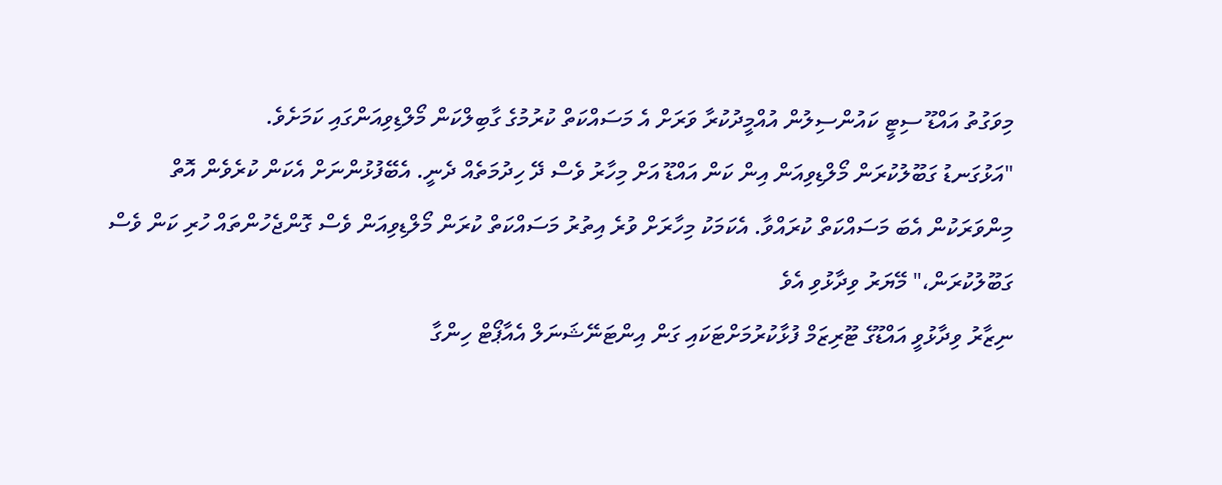މިވަގުތު އައްޑޫ ސިޓީ ކައުންސިލުން އުއްމީދުކުރާ ވަރަށް އެ މަސައްކަތް ކުރުމުގެ ގާބިލްކަން މޯލްޑިވިއަންގައި ކަމަށެވެ.
"އަޅުގަނޑު ގަބޫލުކުރަން މޯލްޑިވިއަން އިން ކަން އައްޑޫ އަށް މިހާރު ވެސް ދޭ ހިދުމަތެއް ދެނީ. އެބޭފުޅުންނަށް އެކަން ކުރެވެން އޮތް މިންވަރަކުން އެބަ މަސައްކަތް ކުރައްވާ. އެކަމަކު މިހާރަށް ވުރެ އިތުރު މަސައްކަތް ކުރަން މޯލްޑިވިއަން ވެސް ގޮންޖެހުންތައް ހުރި ކަން ވެސް ގަބޫލުކުރަން،" މޭޔަރު ވިދާޅުވި އެވެ
ނިޒާރު ވިދާޅުވީ އައްޑޫގެ ޓޫރިޒަމް ފުޅާކުރުމަށްޓަކައި ގަން އިންޓަނޭޝަނަލް އެއާޕޯޓް ހިންގާ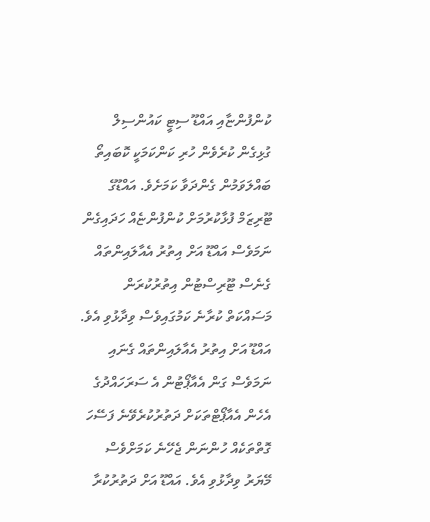ކުންފުންޏާއި އައްޑޫ ސިޓީ ކައުންސިލް ގުޅިގެން ކުރެވެން ހުރި ކަންކަމަކީ ކޮބައިތޯ ބައްލަވަމުން ގެންދަވާ ކަމަށެވެ. އައްޑޫގެ ޓޫރިޒަމް ފުޅާކުރުމަށް ކުންފުންޏެއް ހަދައިގެން ނަމަވެސް އައްޑޫ އަށް އިތުރު އެއާލައިންތައް ގެނެސް ޓޫރިސްޓުން އިތުރުކުރަން މަސައްކަތް ކުރާނެ ކަމުގައިވެސް ވިދާޅުވި އެވެ.
އައްޑޫ އަށް އިތުރު އެއާލައިންތައް ގެނައި ނަމަވެސް ގަން އެއާޕޯޓުން އެ ސަރަހައްދުގެ އެހެން އެއާޕޯޓްތަކަށް ދަތުރުކުރެވޭނެ ފަސޭހަ ގޮތްތަކެއް ހުންނަން ޖެހޭނެ ކަމަށްވެސް މޭޔަރު ވިދާޅުވި އެވެ. އައްޑޫ އަށް ދަތުރުކުރާ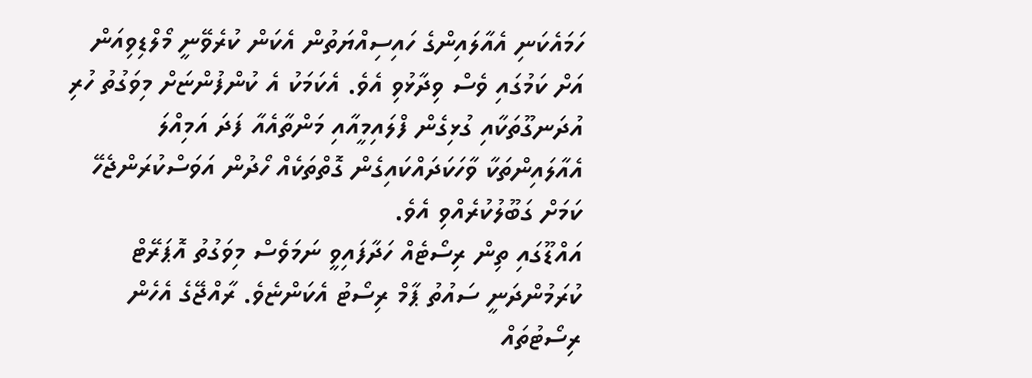ހަމައެކަނި އެއާލައިންގެ ހައިސިއްޔަތުން އެކަން ކުރެވޭނީ މޯލްޑިވިއަން އަށް ކަމުގައި ވެސް ވިދާޅުވި އެވެ. އެކަމަކު އެ ކުންފުންޏަށް މިވަގުތު ހުރި އުދަނގޫތަކާއި ގުޅިގެން ފްލައިމީއާއި މަންތާއެއާ ފަދަ އަމިއްލަ އެއާލައިންތަކާ ވާހަކަދައްކައިގެން ގޮތްތަކެއް ހޯދުން އަވަސްކުރަންޖެހޭ ކަމަށް ގަބޫލުކުރެއްވި އެވެ.
އައްޑޫގައި ތިން ރިސޯޓެއް ހަދާފައިވީ ނަމަވެސް މިވަގުތު އޮޕަރޭޓް ކުރަމުންދަނީ ސައުތު ޕާމް ރިސޯޓު އެކަންޏެވެ. ރާއްޖޭގެ އެހެން ރިސޯޓުތައް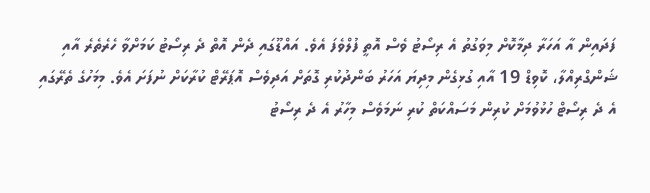ފަދައިން އާ އަހަރާ ދިމާކޮށް މިވަގުތު އެ ރިސޯޓު ވެސް އޮތީ ފުލްވެފަ އެވެ. އައްޑޫގައި ދެން އޮތް ދެ ރިސޯޓު ކަމަށްވާ ހެރެތެރެ އާއި ޝަންގްރިއްލާ، ކޮވިޑް 19 އާއި ގުޅިގެން މިދިޔަ އަހަރު ބަންދުކުރި ގޮތަށް އަދިވެސް އޮޕަރޭޓް ކުރާކަށް ނުފަށަ އެވެ. މިމަހުގެ ތެރޭގައި އެ ދެ ރިސޯޓް ހުޅުވުމަށް ކުރިން މަސައްކަތް ކުރި ނަމަވެސް މިހާރު އެ ދެ ރިސޯޓު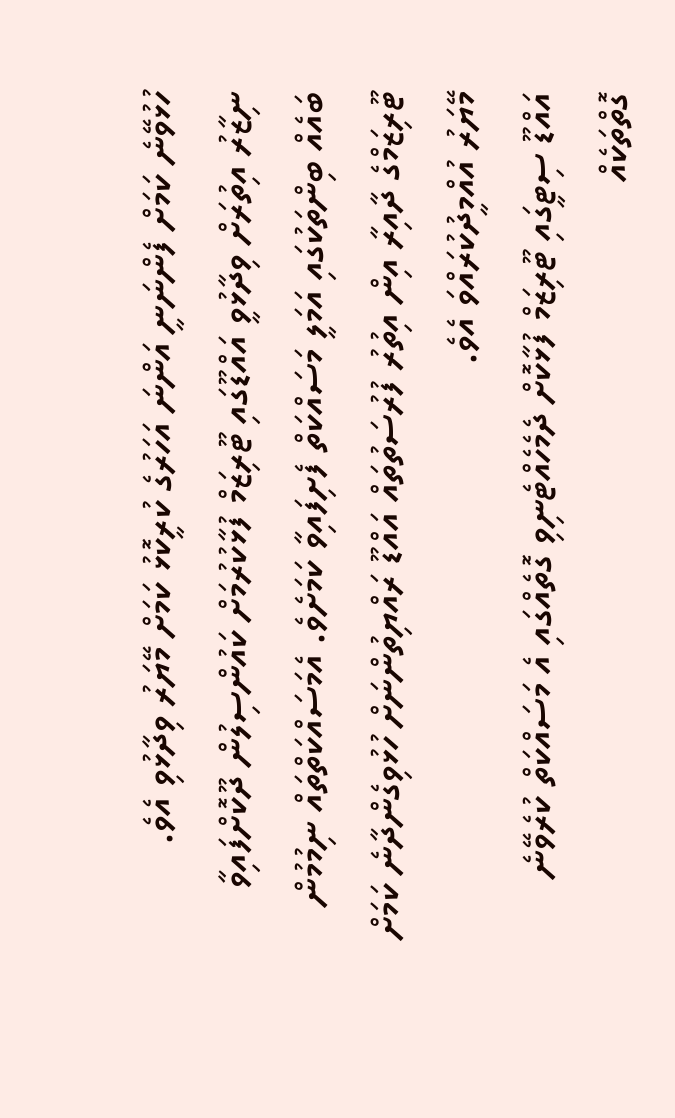ހުޅުވޭނެ ކަމަށް ފެންނަނީ އަންނަ އަހަރުގެ ކުރީކޮޅު ކަމަށް މޭޔަރު ވިދާޅުވި އެވެ.
ނިޒާރު އިތުރަށް ވިދާޅުވީ އައްޑޫގައި ޓޫރިޒަމް ފުޅާކުރުމަށް ކައުންސިލުން ދޫކޮށްފައިވާ ބައެއް ބިންތަކުގައި އަމަލީ މަސައްކަތް ފެށިފައިވާ ކަމަށެވެ. އެމަސައްކަތްތައް ނިމުމުން ޓޫރިޒަމްގެ ދާއިރާ އިން އިތުރު ފުރުސަތުތައް އައްޑޫ ރައްޔިތުންނަށް ހުޅުވިގެންދާނެ ކަމަށް މޭޔަރު އުއްމީދުކުރައްވަ އެވެ.
އައްޑޫ ސިޓީގައި ޓޫރިޒަމް ފުޅާކޮށް ދެމެހެއްޓެނިވި ގޮތެއްގައި އެ މަސައްކަތް ކުރެވޭނެ ގޮތްތަކެއް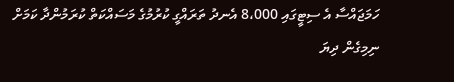ހަމަޖައްސާ އެ ސިޓީގައި 8،000 އެނދު ތަރައްގީ ކުރުމުގެ މަސައްކަތް ކުރަމުންދާ ކަމަށް ނިމިގެން ދިޔަ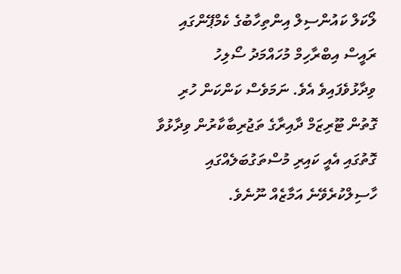ލޯކަލް ކައުންސިލް އިންތިހާބުގެ ކެމްޕޭންގައި ރައީސް އިބްރާހިމް މުހައްމަދު ސޯލިހު ވިދާޅުވެފައިވެ އެވެ. ނަމަވެސް ކަންކަން ހުރި ގޮތުން ޓޫރިޒަމް ދާއިރާގެ ތަޖުރިބާކާރުން ވިދާޅުވާ ގޮތުގައި އެއީ ކައިރި މުސްތަގުބަލެއްގައި ހާސިލްކުރެވޭނެ އަމާޒެއް ނޫނެވެ.